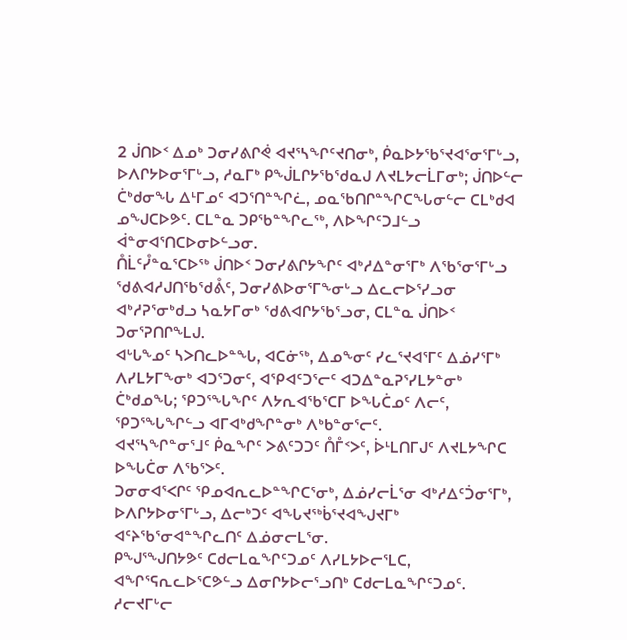2 ᒎᑎᐅᑉ ᐃᓄᒃ ᑐᓂᓯᕕᒋᕚ ᐊᔪᕐᓴᖏᑦᔪᑎᓂᒃ, ᑮᓇᐅᔭᖃᕐᔪᐊᕐᓂᕐᒥᒡᓗ, ᐅᐱᒋᔭᐅᓂᕐᒥᒡᓗ, ᓱᓇᒥᒃ ᑭᖒᒪᒋᔭᖃᖁᓇᒍ ᐱᔪᒪᔭᓕᒫᒥᓂᒃ; ᒎᑎᐅᓪᓕ ᑖᒃᑯᓂᖓ ᐃᒻᒥᓄᑦ ᐊᑐᕐᑎᓐᖏᓛ, ᓄᓇᖃᑎᒋᓐᖏᑕᖓᓂᓪᓕ ᑕᒪᒃᑯᐊ ᓄᖑᑕᐅᕗᑦ. ᑕᒪᓐᓇ ᑐᑭᖃᓐᖏᓚᖅ, ᐱᐅᖏᑦᑐᒧᓪᓗ ᐋᓐᓂᐊᕐᑎᑕᐅᓂᐅᓪᓗᓂ.
ᑍᒫᑦᓮᓐᓇᕐᑕᐅᖅ ᒎᑎᐅᑉ ᑐᓂᓯᕕᒋᔭᖏᑦ ᐊᒃᓱᐃᓐᓂᕐᒥᒃ ᐱᖃᕐᓂᕐᒥᒡᓗ ᖁᕕᐊᓱᒍᑎᖃᖁᕔᑦ, ᑐᓂᓯᕕᐅᓂᕐᒥᖕᓂᒡᓗ ᐃᓚᓕᐅᕐᓯᓗᓂ ᐊᒃᓱᕈᕐᓂᒃᑯᓗ ᓴᓇᔭᒥᓂᒃ ᖁᕕᐊᒋᔭᖃᕐᓗᓂ, ᑕᒪᓐᓇ ᒎᑎᐅᑉ ᑐᓂᕐᕈᑎᒋᖕᒪᒍ.
ᐊᒡᒐᖕᓄᑦ ᓴᐳᑎᓚᐅᓐᖓ, ᐊᑕᓃᖅ, ᐃᓄᖕᓂᑦ ᓯᓚᕐᔪᐊᕐᒥᑦ ᐃᓅᓯᕐᒥᒃ ᐱᓯᒪᔭᒥᖕᓂᒃ ᐊᑐᕐᑐᓂᑦ, ᐊᕿᐊᑦᑐᕐᓕᑦ ᐊᑐᐃᓐᓇᕈᕐᓯᒪᔭᓐᓂᒃ ᑖᒃᑯᓄᖓ; ᕿᑐᕐᖓᖏᑦ ᐱᔭᕆᐊᖃᕐᑕᒥ ᐅᖓᑖᓄᑦ ᐱᓕᑦ, ᕿᑐᕐᖓᖏᓪᓗ ᐊᒥᐊᒃᑯᖏᓐᓂᒃ ᐱᒃᑲᓐᓂᕐᓕᑦ.
ᐊᔪᕐᓴᖏᓐᓂᕐᒧᑦ ᑮᓇᖏᑦ ᐳᕕᑦᑐᑐᑦ ᑍᒤᑉᐳᑦ, ᐆᒻᒪᑎᒥᒍᑦ ᐱᔪᒪᔭᖏᑕ ᐅᖓᑖᓂ ᐱᖃᕐᐳᑦ.
ᑐᓂᓂᐊᕐᐸᒋᑦ ᕿᓄᐊᕆᓚᐅᓐᖏᑕᕐᓂᒃ, ᐃᓅᓯᓕᒫᕐᓂ ᐊᒃᓱᐃᑦᑑᓂᕐᒥᒃ, ᐅᐱᒋᔭᐅᓂᕐᒥᒡᓗ, ᐃᓕᒃᑐᑦ ᐊᖓᔪᖅᑳᕐᔪᐊᖑᔪᒥᒃ ᐊᑦᔨᖃᕐᓂᐊᓐᖏᓚᑎᑦ ᐃᓅᓂᓕᒪᕐᓂ.
ᑭᖑᕐᖑᑎᔭᕗᑦ ᑕᑯᓕᒪᓇᖏᑦᑐᓄᑦ ᐱᓯᒪᔭᐅᓕᕐᒪᑕ, ᐊᖏᕐᕋᕆᓚᐅᕐᑕᕗᓪᓗ ᐃᓂᒋᔭᐅᓕᕐᓗᑎᒃ ᑕᑯᓕᒪᓇᖏᑦᑐᓄᑦ.
ᓱᓕᔪᒥᒡᓕ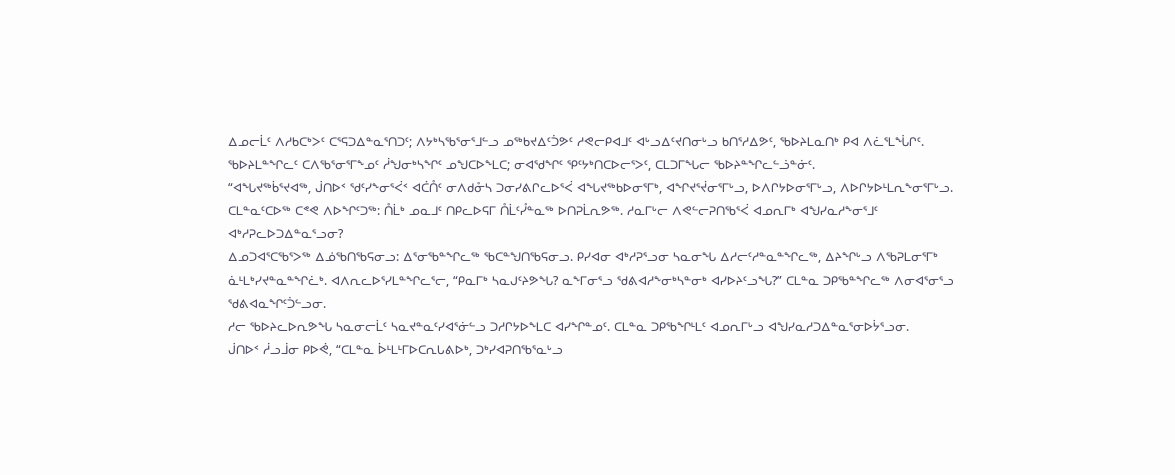ᐃᓄᓕᒫᑦ ᐱᓱᑲᑕᒃᐳᑦ ᑕᕐᕋᑐᐃᓐᓇᕐᑎᑐᑦ; ᐱᔭᒃᓴᖃᕐᓂᕐᒧᓪᓗ ᓄᖅᑲᔪᐃᑦᑑᕗᑦ ᓱᕙᓕᑭᐊᒧᑦ ᐊᒡᓗᐃᑦᔪᑎᓂᒡᓗ ᑲᑎᕐᓱᐃᕗᑦ, ᖃᐅᔨᒪᓇᑎᒃ ᑭᐊ ᐱᓛᕐᒪᖔᒋᑦ.
ᖃᐅᔨᒪᓐᖏᓚᑦ ᑕᐱᖃᕐᓂᕐᒥᖕᓄᑦ ᓲᖑᓂᒃᓴᖏᑦ ᓄᖑᑕᐅᖕᒪᑕ; ᓂᐊᖁᖏᑦ ᕿᑦᔭᒃᑎᑕᐅᓕᕐᐳᑦ, ᑕᒪᑐᒥᖓᓕ ᖃᐅᔨᓐᖏᓚᓪᓘᓐᓃᑦ.
“ᐊᖓᔪᖅᑳᕐᔪᐊᖅ, ᒎᑎᐅᑉ ᖁᑦᓯᖕᓂᕐᐹᑉ ᐊᑖᑍᑦ ᓂᐱᑯᓁᓴ ᑐᓂᓯᕕᒋᓚᐅᕐᐹ ᐊᖓᔪᖅᑲᐅᓂᕐᒥᒃ, ᐊᖏᔪᕐᔫᓂᕐᒥᒡᓗ, ᐅᐱᒋᔭᐅᓂᕐᒥᒡᓗ, ᐱᐅᒋᔭᐅᒻᒪᕆᖕᓂᕐᒥᒡᓗ.
ᑕᒪᓐᓇᑦᑕᐅᖅ ᑕᕝᕙ ᐱᐅᖏᑦᑐᖅ: ᑍᒫᒃ ᓄᓇᒧᑦ ᑎᑭᓚᐅᕋᒥ ᑍᒫᑦᓮᓐᓇᖅ ᐅᑎᕈᒫᕆᕗᖅ. ᓱᓇᒥᒡᓕ ᐱᕙᓪᓕᕈᑎᖃᕐᐹ ᐊᓄᕆᒥᒃ ᐊᖑᓯᓇᓱᖕᓂᕐᒧᑦ ᐊᒃᓱᕈᓚᐅᑐᐃᓐᓇᕐᓗᓂ?
ᐃᓄᑐᐊᕐᑕᖃᕐᐳᖅ ᐃᓅᖃᑎᖃᕋᓂᓗ: ᐃᕐᓂᖃᓐᖏᓚᖅ ᖃᑕᓐᖑᑎᖃᕋᓂᓗ. ᑭᓯᐊᓂ ᐊᒃᓱᕈᕐᓗᓂ ᓴᓇᓂᖓ ᐃᓱᓕᑦᓱᓐᓇᓐᖏᓚᖅ, ᐃᔨᖏᒡᓗ ᐱᖃᕈᒪᓂᕐᒥᒃ ᓈᒻᒪᒃᓯᔪᓐᓇᓐᖏᓛᒃ. ᐊᐱᕆᓚᐅᕐᓯᒪᓐᖏᓚᕐᓕ, “ᑭᓇᒥᒃ ᓴᓇᒍᑦᔨᕗᖓ? ᓇᖕᒥᓂᕐᓗ ᖁᕕᐊᓱᖕᓂᒃᓴᓐᓂᒃ ᐊᓯᐅᔨᑦᓗᖓ?” ᑕᒪᓐᓇ ᑐᑭᖃᓐᖏᓚᖅ ᐱᓂᐊᕐᓂᕐᓗ ᖁᕕᐊᓇᖏᑦᑑᓪᓗᓂ.
ᓱᓕ ᖃᐅᔨᓚᐅᕆᕗᖓ ᓴᓇᓂᓕᒫᑦ ᓴᓇᔪᓐᓇᑦᓯᐊᕐᓃᓪᓗ ᑐᓱᒋᔭᐅᖕᒪᑕ ᐊᓯᖏᓐᓄᑦ. ᑕᒪᓐᓇ ᑐᑭᖃᖏᒻᒪᑦ ᐊᓄᕆᒥᒡᓗ ᐊᖑᓯᓇᓱᑐᐃᓐᓇᕐᓂᐅᔮᕐᓗᓂ.
ᒎᑎᐅᑉ ᓲᓗᒨᓂ ᑭᐅᕚ, “ᑕᒪᓐᓇ ᐆᒻᒪᒻᒥᐅᑕᕆᒐᕕᐅᒃ, ᑐᒃᓯᐊᕈᑎᖃᕐᓇᒡᓗ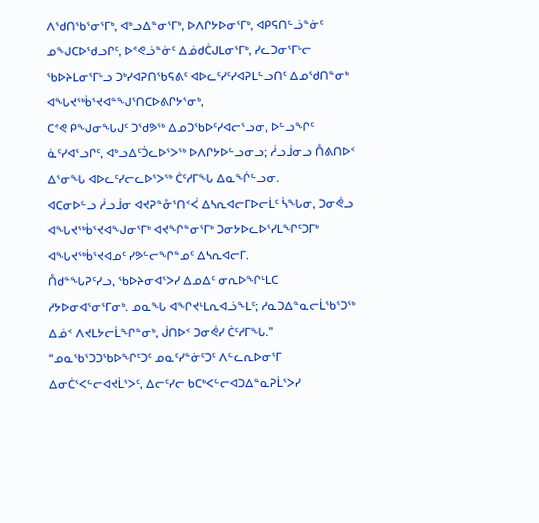ᐱᖁᑎᖃᕐᓂᕐᒥᒃ, ᐊᒃᓗᐃᓐᓂᕐᒥᒃ, ᐅᐱᒋᔭᐅᓂᕐᒥᒃ, ᐊᑭᕋᑎᓪᓘᓐᓃᑦ ᓄᖑᑕᐅᖁᓗᒋᑦ, ᐅᕝᕙᓘᓐᓃᑦ ᐃᓅᑯᑖᒍᒪᓂᕐᒥᒃ, ᓯᓚᑐᓂᕐᒥᒡᓕ ᖃᐅᔨᒪᓂᕐᒥᒡᓗ ᑐᒃᓯᐊᕈᑎᖃᕋᕕᑦ ᐊᐅᓚᑦᓯᑦᓯᐊᕈᒪᓪᓗᑎᑦ ᐃᓄᖁᑎᓐᓂᒃ ᐊᖓᔪᖅᑳᕐᔪᐊᓐᖑᕐᑎᑕᐅᕕᒋᔭᕐᓂᒃ,
ᑕᕝᕙ ᑭᖑᓂᖓᒍᑦ ᑐᖁᕗᖅ ᐃᓄᑐᖃᐅᑦᓯᐊᓕᕐᓗᓂ, ᐅᓪᓗᖏᑦ ᓈᑦᓯᐊᕐᓗᒋᑦ, ᐊᒃᓗᐃᑦᑑᓚᐅᕐᐳᖅ ᐅᐱᒋᔭᐅᓪᓗᓂᓗ; ᓲᓗᒨᓂᓗ ᑍᕕᑎᐅᑉ ᐃᕐᓂᖓ ᐊᐅᓚᑦᓯᓕᓚᐅᕐᐳᖅ ᑖᑦᓱᒥᖓ ᐃᓇᖐᓪᓗᓂ.
ᐊᑕᓂᐅᓪᓗ ᓲᓗᒨᓂ ᐊᔪᕈᓐᓁᕐᑎᑉᐹ ᐃᓴᕆᐊᓕᒥᐅᓕᒫᑦ ᓵᖓᓂ, ᑐᓂᕚᓗ ᐊᖓᔪᖅᑳᕐᔪᐊᖑᓂᕐᒥᒃ ᐊᔪᖏᓐᓂᕐᒥᒃ ᑐᓂᔭᐅᓚᐅᕐᓯᒪᖏᑦᑐᒥᒃ ᐊᖓᔪᖅᑳᕐᔪᐊᓄᑦ ᓯᕗᓪᓕᖏᓐᓄᑦ ᐃᓴᕆᐊᓕᒥ.
ᑍᑯᓐᖓᕈᑦᓯᓗ, ᖃᐅᔨᓂᐊᕐᐳᓯ ᐃᓄᐃᑦ ᓂᕆᐅᖏᒻᒪᑕ ᓱᔭᐅᓂᐊᕐᓂᕐᒥᓂᒃ. ᓄᓇᖓ ᐊᖏᔪᒻᒪᕆᐊᓘᖕᒪᑦ; ᓱᓇᑐᐃᓐᓇᓕᒫᖃᕐᑐᖅ ᐃᓅᑉ ᐱᔪᒪᔭᓕᒫᖏᓐᓂᒃ, ᒎᑎᐅᑉ ᑐᓂᕚᓯ ᑖᑦᓱᒥᖓ.”
“ᓄᓇᖃᕐᑐᑐᖃᐅᖏᑦᑐᑦ ᓄᓇᑦᓯᓐᓃᑦᑐᑦ ᐱᓪᓚᕆᐅᓂᕐᒥ ᐃᓂᑖᕐᐸᓪᓕᐊᔪᒫᕐᐳᑦ, ᐃᓕᑦᓯᓕ ᑲᑕᒃᐸᓪᓕᐊᑐᐃᓐᓇᕈᒫᕐᐳᓯ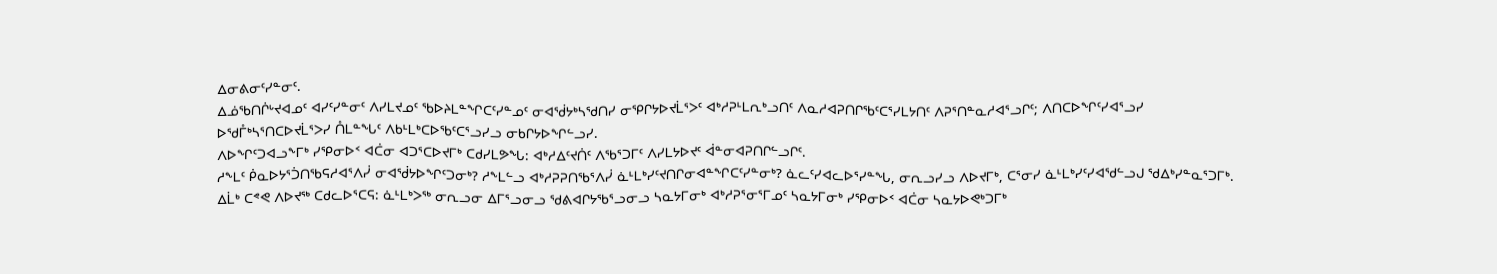ᐃᓂᕕᓂᑦᓯᓐᓂᑦ.
ᐃᓅᖃᑎᒌᒡᔪᐊᓄᑦ ᐊᓯᑦᓯᓐᓂᑦ ᐱᓯᒪᔪᓄᑦ ᖃᐅᔨᒪᓐᖏᑕᑦᓯᓐᓄᑦ ᓂᐊᖂᔭᒃᓴᖁᑎᓯ ᓂᕿᒋᔭᐅᔪᒫᕐᐳᑦ ᐊᒃᓱᕈᒻᒪᕆᒃᓗᑎᑦ ᐱᓇᓱᐊᕈᑎᒋᖃᑦᑕᕐᓯᒪᔭᑎᑦ ᐱᕈᕐᑎᓐᓇᓱᐊᕐᓗᒋᑦ; ᐱᑎᑕᐅᖏᑦᓯᐊᕐᓗᓯ ᐅᖁᒤᒃᓴᕐᑎᑕᐅᔪᒫᕐᐳᓯ ᑍᒪᓐᖓᑦ ᐱᑲᒻᒪᒃᑕᐅᖃᑦᑕᕐᓗᓯᓗ ᓂᑲᒋᔭᐅᖏᓪᓗᓯ.
ᐱᐅᖏᑦᑐᐊᓗᖕᒥᒃ ᓯᕿᓂᐅᑉ ᐊᑖᓂ ᐊᑐᕐᑕᐅᔪᒥᒃ ᑕᑯᓯᒪᕗᖓ: ᐊᒃᓱᐃᑦᔪᑏᑦ ᐱᖃᕐᑐᒥᑦ ᐱᓯᒪᔭᐅᔪᑦ ᐋᓐᓂᐊᕈᑎᒋᓪᓗᒋᑦ.
ᓱᖕᒪᑦ ᑮᓇᐅᔭᕐᑑᑎᖃᕋᓱᐊᕐᐱᓰ ᓂᐊᖂᔭᐅᖏᑦᑐᓂᒃ? ᓱᖕᒪᓪᓗ ᐊᒃᓱᕈᕈᑎᖃᕐᐱᓰ ᓈᒻᒪᒃᓯᑦᔪᑎᒋᓂᐊᓐᖏᑕᑦᓯᓐᓂᒃ? ᓈᓚᑦᓯᐊᓚᐅᕐᓯᓐᖓ, ᓂᕆᓗᓯᓗ ᐱᐅᔪᒥᒃ, ᑕᕐᓂᓯ ᓈᒻᒪᒃᓯᑦᓯᐊᖁᓪᓗᒍ ᖁᐃᒃᓯᓐᓇᕐᑐᒥᒃ.
ᐃᒫᒃ ᑕᕝᕙ ᐱᐅᔪᖅ ᑕᑯᓚᐅᕐᑕᕋ: ᓈᒻᒪᒃᐳᖅ ᓂᕆᓗᓂ ᐃᒥᕐᓗᓂᓗ ᖁᕕᐊᒋᔭᖃᕐᓗᓂᓗ ᓴᓇᔭᒥᓂᒃ ᐊᒃᓱᕈᕐᓂᕐᒥᓄᑦ ᓴᓇᔭᒥᓂᒃ ᓯᕿᓂᐅᑉ ᐊᑖᓂ ᓴᓇᔭᐅᕙᒃᑐᒥᒃ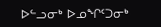ᐅᓪᓗᓂᒃ ᐅᓄᖏᑦᑐᓂᒃ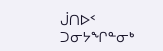ᒎᑎᐅᑉ ᑐᓂᔭᖏᓐᓂᒃ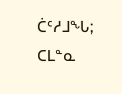ᑖᑦᓱᒧᖓ; ᑕᒪᓐᓇ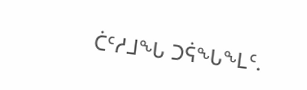ᑖᑦᓱᒧᖓ ᑐᕌᖓᖕᒪᑦ.